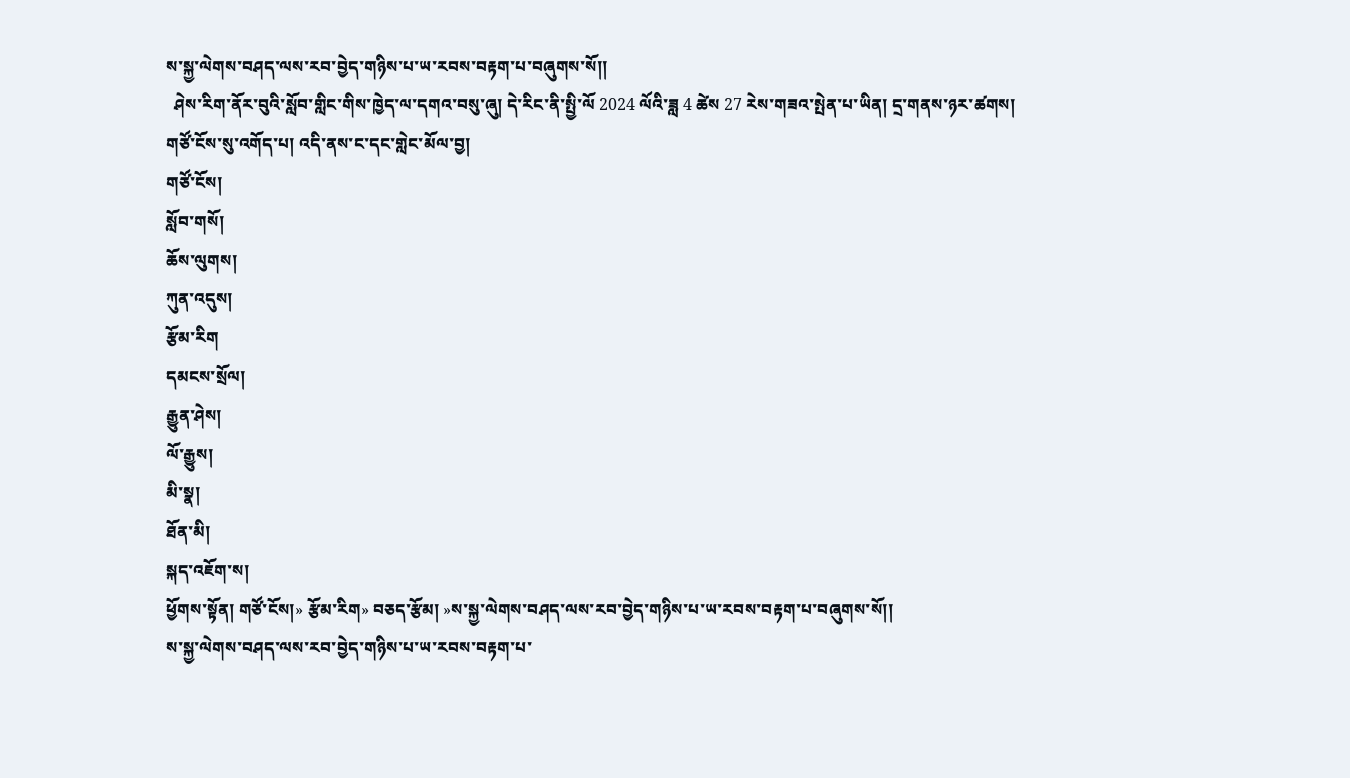ས་སྐྱ་ལེགས་བཤད་ལས་རབ་བྱེད་གཉིས་པ་ཡ་རབས་བརྟག་པ་བཞུགས་སོ།།
  ཤེས་རིག་ནོར་བུའི་སློབ་གླིང་གིས་ཁྱེད་ལ་དགའ་བསུ་ཞུ། དེ་རིང་ནི་སྤྱི་ལོ 2024 ལོའི་ཟླ 4 ཚེས 27 རེས་གཟའ་སྤེན་པ་ཡིན། དྲ་གནས་ཉར་ཚགས།  གཙོ་ངོས་སུ་འགོད་པ། འདི་ནས་ང་དང་གླེང་མོལ་བྱ།
གཙོ་ངོས།
སློབ་གསོ།
ཆོས་ལུགས།
ཀུན་འདུས།
རྩོམ་རིག
དམངས་སྲོལ།
རྒྱུན་ཤེས།
ལོ་རྒྱུས།
མི་སྣ།
ཐོན་མི།
སྐད་འཇོག་ས།
ཕྱོགས་སྟོན། གཙོ་ངོས།» རྩོམ་རིག» བཅད་རྩོམ། »ས་སྐྱ་ལེགས་བཤད་ལས་རབ་བྱེད་གཉིས་པ་ཡ་རབས་བརྟག་པ་བཞུགས་སོ།།
ས་སྐྱ་ལེགས་བཤད་ལས་རབ་བྱེད་གཉིས་པ་ཡ་རབས་བརྟག་པ་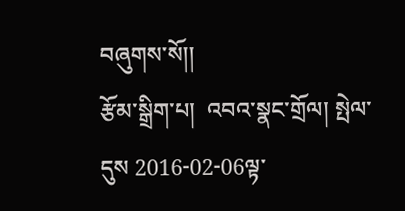བཞུགས་སོ།།
རྩོམ་སྒྲིག་པ།  འབའ་སྣང་གྲོལ། སྤེལ་དུས 2016-02-06ལྟ་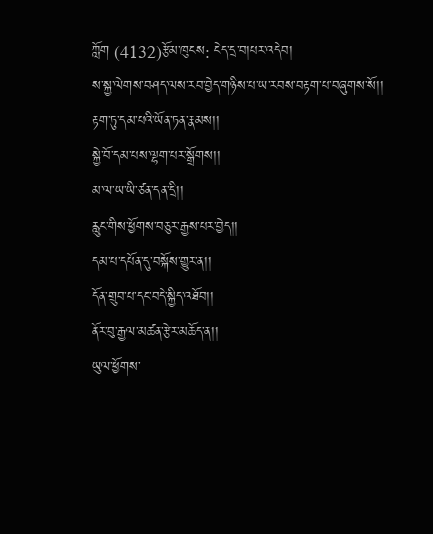ཀློག (4132)རྩོམ་ཁུངས: ངེད་དྲ་བ།པར་འདེབ།
ས་སྐྱ་ལེགས་བཤད་ལས་རབ་བྱེད་གཉིས་པ་ཡ་རབས་བརྟག་པ་བཞུགས་སོ།།
རྟག་ཏུ་དམ་པའི་ཡོན་ཏན་རྣམས།།
སྐྱེ་བོ་དམ་པས་ལྷག་པར་སྒྲོགས།།
མ་ལ་ཡ་ཡི་ཙན་དན་དྲི།།
རླུང་གིས་ཕྱོགས་བཅུར་རྒྱས་པར་བྱེད།།
དམ་པ་དཔོན་དུ་བསྐོས་གྱུར་ན།།
དོན་གྲུབ་པ་དང་བདེ་སྐྱིད་འཐོབ།།
ནོར་བུ་རྒྱལ་མཚན་རྩེར་མཆོད་ན།།
ཡུལ་ཕྱོགས་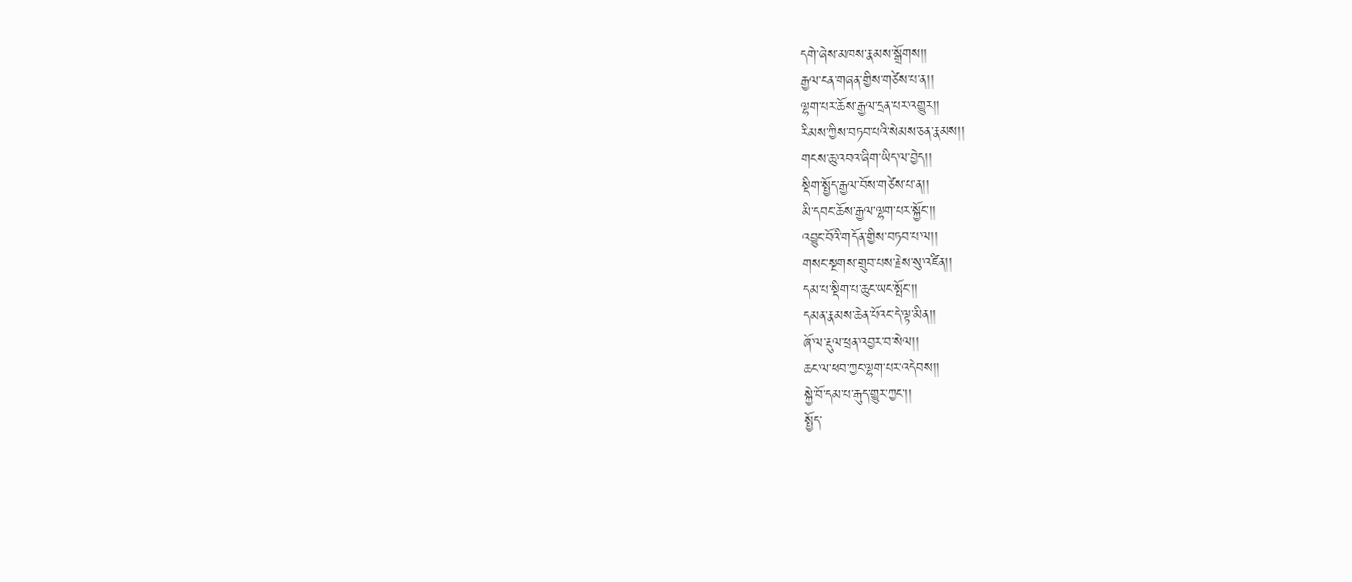དགེ་ཞེས་མཁས་རྣམས་སྒྲོགས།།
རྒྱལ་ངན་གཞན་གྱིས་གཙེས་པ་ན།།
ལྷག་པར་ཆོས་རྒྱལ་དྲན་པར་འགྱུར།།
རིམས་ཀྱིས་བཏབ་པའི་སེམས་ཅན་རྣམས།།
གངས་ཆུ་འབའ་ཞིག་ཡིད་ལ་བྱེད།།
སྡིག་སྤྱོད་རྒྱལ་བོས་གཙེས་པ་ན།།
མི་དབང་ཆོས་རྒྱལ་ལྷག་པར་སྐྱོང་།།
འབྱུང་བོའི་གདོན་གྱིས་བཏབ་པ་ལ།།
གསང་སྔགས་གྲུབ་པས་རྗེས་སུ་འཛིན།།
དམ་པ་སྡིག་པ་ཆུང་ཡང་སྤོང་།།
དམན་རྣམས་ཆེན་པོའང་དེ་ལྟ་མིན།།
ཞོ་ལ་རྡུལ་ཕྲན་འབྱར་བ་སེལ།།
ཆང་ལ་ཕབ་ཀྱང་ལྷག་པར་འདེབས།།
སྐྱེ་བོ་དམ་པ་རྒུད་གྱུར་ཀྱང་།།
སྤྱོད་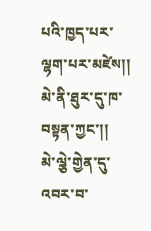པའི་ཁྱད་པར་ལྷག་པར་མཛེས།།
མེ་ནི་ཐུར་དུ་ཁ་བསྟན་ཀྱང་།།
མེ་ལྕེ་གྱེན་དུ་འབར་བ་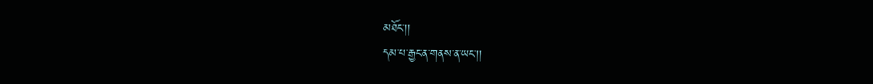མཐོང་།།
དམ་པ་རྒྱང་ན་གནས་ན་ཡང་།།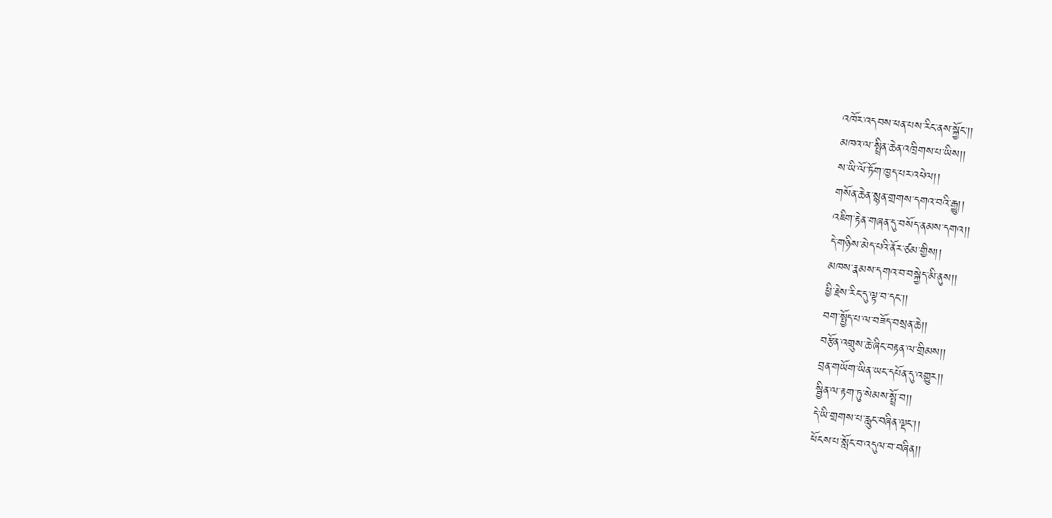འཁོར་འདབས་ཕན་པས་རིང་ནས་སྐྱོང་།།
མཁའ་ལ་སྤྲིན་ཆེན་འཁྲིགས་པ་ཡིས།།
ས་ཡི་ལོ་ཏོག་ཁྱད་པར་འཕེལ།།
གསོན་ཆེན་སྙན་གྲགས་དགའ་བའི་རྒྱུ།།
འཇིག་རྟེན་གཞན་དུ་བསོད་ནམས་དགའ།།
དེ་གཉིས་མེད་པའི་ནོར་ཙམ་གྱིས།།
མཁས་རྣམས་དགའ་བ་བསྐྱེད་མི་ནུས།།
ཕྱི་རྗེས་རིང་དུ་ལྟ་བ་དང་།།
བག་སྤྱོད་པ་ལ་བཟོད་བསྲན་ཆེ།།
བརྩོན་འགྲུས་ཆེ་ཞིང་བརྟན་ལ་གྲིམས།།
བྲན་གཡོག་ཡིན་ཡང་དཔོན་དུ་འགྱུར།།
སྦྱིན་ལ་རྟག་ཏུ་སེམས་སྤྲོ་བ།།
དེ་ཡི་གྲགས་པ་རླུང་བཞིན་ལྡང་།།
ཕོངས་པ་སློང་བ་འདུལ་བ་བཞིན།།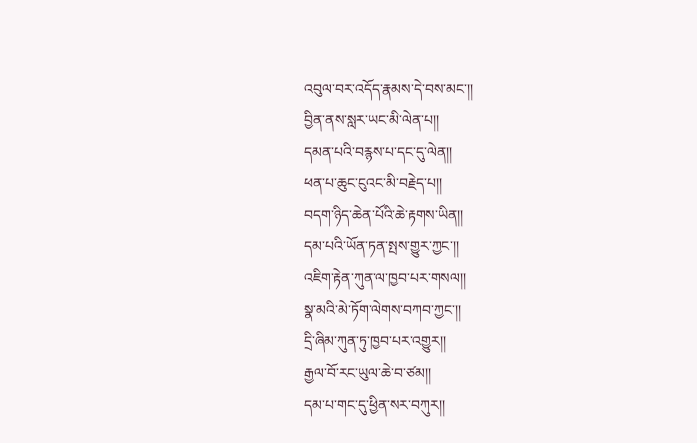འབུལ་བར་འདོད་རྣམས་དེ་བས་མང་།།
བྱིན་ནས་སླར་ཡང་མི་ལེན་པ།།
དམན་པའི་བརྙས་པ་དང་དུ་ལེན།།
ཕན་པ་ཆུང་ངུའང་མི་བརྗེད་པ།།
བདག་ཉིད་ཆེན་པོའི་ཆེ་རྟགས་ཡིན།།
དམ་པའི་ཡོན་ཏན་སྤས་གྱུར་ཀྱང་།།
འཇིག་རྟེན་ཀུན་ལ་ཁྱབ་པར་གསལ།།
སྣ་མའི་མེ་ཏོག་ལེགས་བཀབ་ཀྱང་།།
དྲི་ཞིམ་ཀུན་ཏུ་ཁྱབ་པར་འགྱུར།།
རྒྱལ་བོ་རང་ཡུལ་ཆེ་བ་ཙམ།།
དམ་པ་གང་དུ་ཕྱིན་སར་བཀུར།།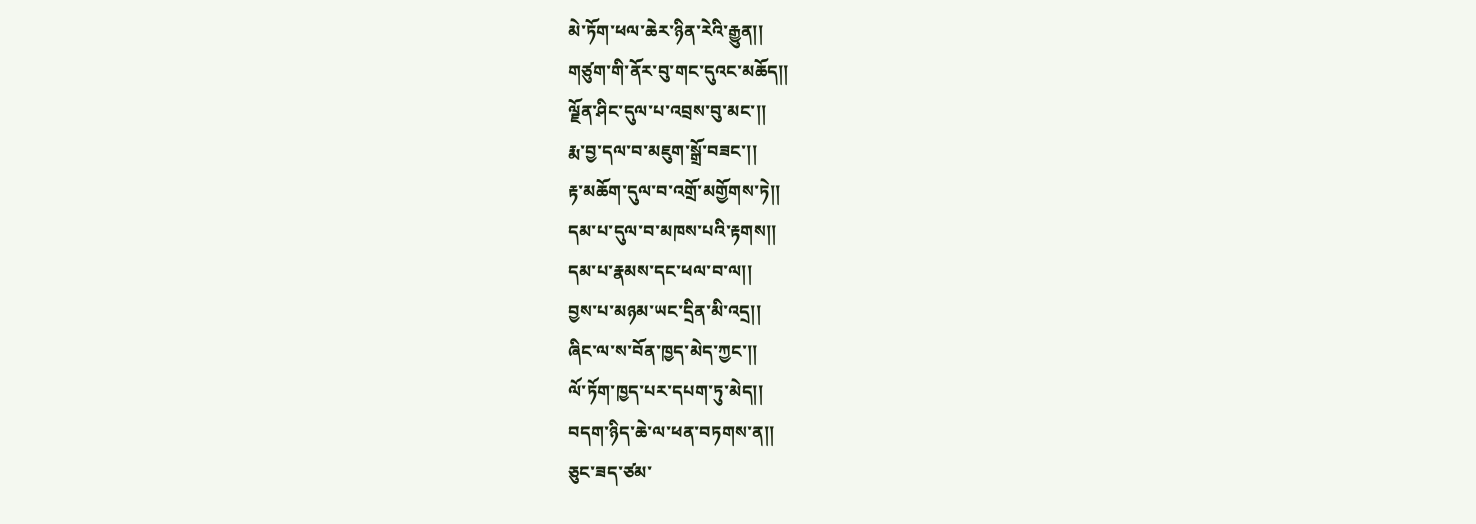མེ་ཏོག་ཕལ་ཆེར་ཉིན་རེའི་རྒྱུན།།
གཙུག་གི་ནོར་བུ་གང་དུའང་མཆོད།།
ལྗོན་ཤིང་དུལ་པ་འབྲས་བུ་མང་།།
རྨ་བྱ་དལ་བ་མཇུག་སྒྲོ་བཟང་།།
རྟ་མཆོག་དུལ་བ་འགྲོ་མགྱོགས་ཏེ།།
དམ་པ་དུལ་བ་མཁས་པའི་རྟགས།།
དམ་པ་རྣམས་དང་ཕལ་བ་ལ།།
བྱས་པ་མཉམ་ཡང་དྲིན་མི་འདྲ།།
ཞིང་ལ་ས་བོན་ཁྱད་མེད་ཀྱང་།།
ལོ་ཏོག་ཁྱད་པར་དཔག་ཏུ་མེད།།
བདག་ཉིད་ཆེ་ལ་ཕན་བཏགས་ན།།
ཅུང་ཟད་ཙམ་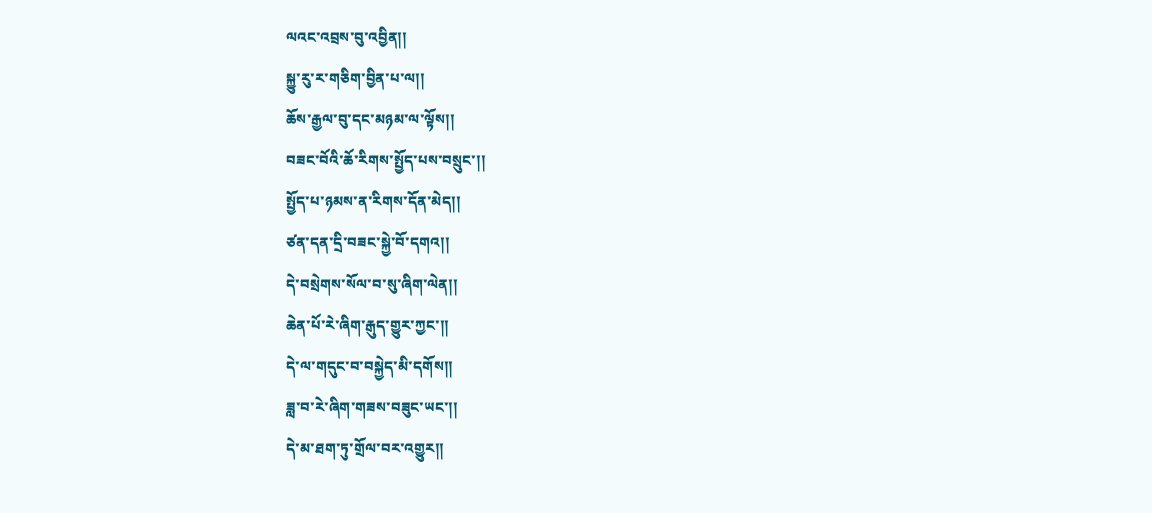ལའང་འབྲས་བུ་འབྱིན།།
སྐྱུ་རུ་ར་གཅིག་བྱིན་པ་ལ།།
ཆོས་རྒྱལ་བུ་དང་མཉམ་ལ་ལྟོས།།
བཟང་བོའི་ཆོ་རིགས་སྤྱོད་པས་བསྲུང་།།
སྤྱོད་པ་ཉམས་ན་རིགས་དོན་མེད།།
ཙན་དན་དྲི་བཟང་སྐྱེ་བོ་དགའ།།
དེ་བསྲེགས་སོལ་བ་སུ་ཞིག་ལེན།།
ཆེན་པོ་རེ་ཞིག་རྒུད་གྱུར་ཀྱང་།།
དེ་ལ་གདུང་བ་བསྐྱེད་མི་དགོས།།
ཟླ་བ་རེ་ཞིག་གཟས་བཟུང་ཡང་།།
དེ་མ་ཐག་ཏུ་གྲོལ་བར་འགྱུར།།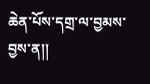ཆེན་པོས་དགྲ་ལ་བྱམས་བྱས་ན།།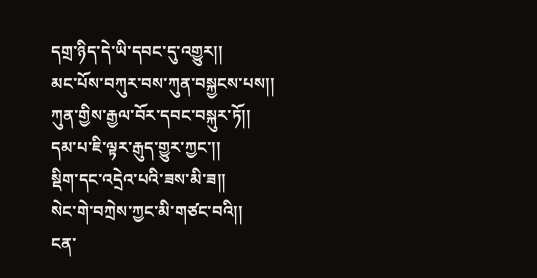དགྲ་ཉིད་དེ་ཡི་དབང་དུ་འགྱུར།།
མང་པོས་བཀུར་བས་ཀུན་བསྐྱངས་པས།།
ཀུན་གྱིས་རྒྱལ་བོར་དབང་བསྐུར་ཏོ།།
དམ་པ་ཇི་ལྟར་རྒུད་གྱུར་ཀྱང་།།
སྡིག་དང་འདྲེའ་པའི་ཟས་མི་ཟ།།
སེང་གེ་བཀྲེས་ཀྱང་མི་གཙང་བའི།།
ངན་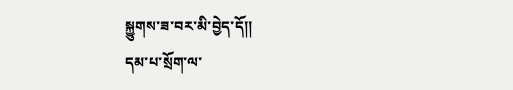སྐྱུགས་ཟ་བར་མི་བྱེད་དོ།།
དམ་པ་སྲོག་ལ་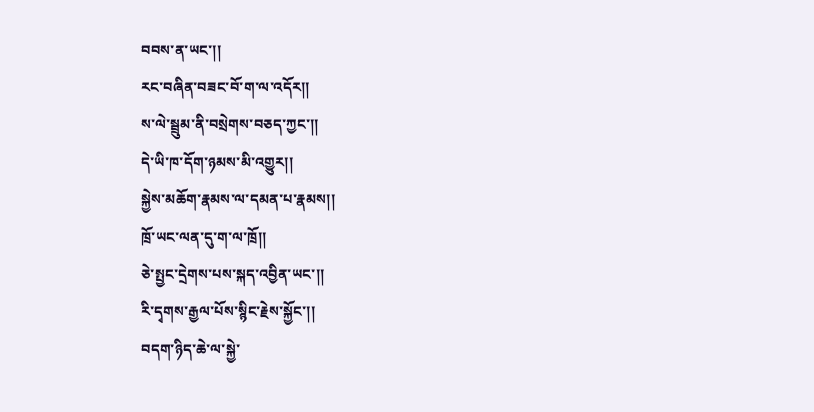བབས་ན་ཡང་།།
རང་བཞིན་བཟང་བོ་ག་ལ་འདོར།།
ས་ལེ་སྦྲུམ་ནི་བསྲེགས་བཅད་ཀྱང་།།
དེ་ཡི་ཁ་དོག་ཉམས་མི་འགྱུར།།
སྐྱེས་མཆོག་རྣམས་ལ་དམན་པ་རྣམས།།
ཁྲོ་ཡང་ལན་དུ་ག་ལ་ཁྲོ།།
ཅེ་སྤྱང་དྲེགས་པས་སྐད་འབྱིན་ཡང་།།
རི་དྭགས་རྒྱལ་པོས་སྙིང་རྗེས་སྐྱོང་།།
བདག་ཉིད་ཆེ་ལ་སྐྱེ་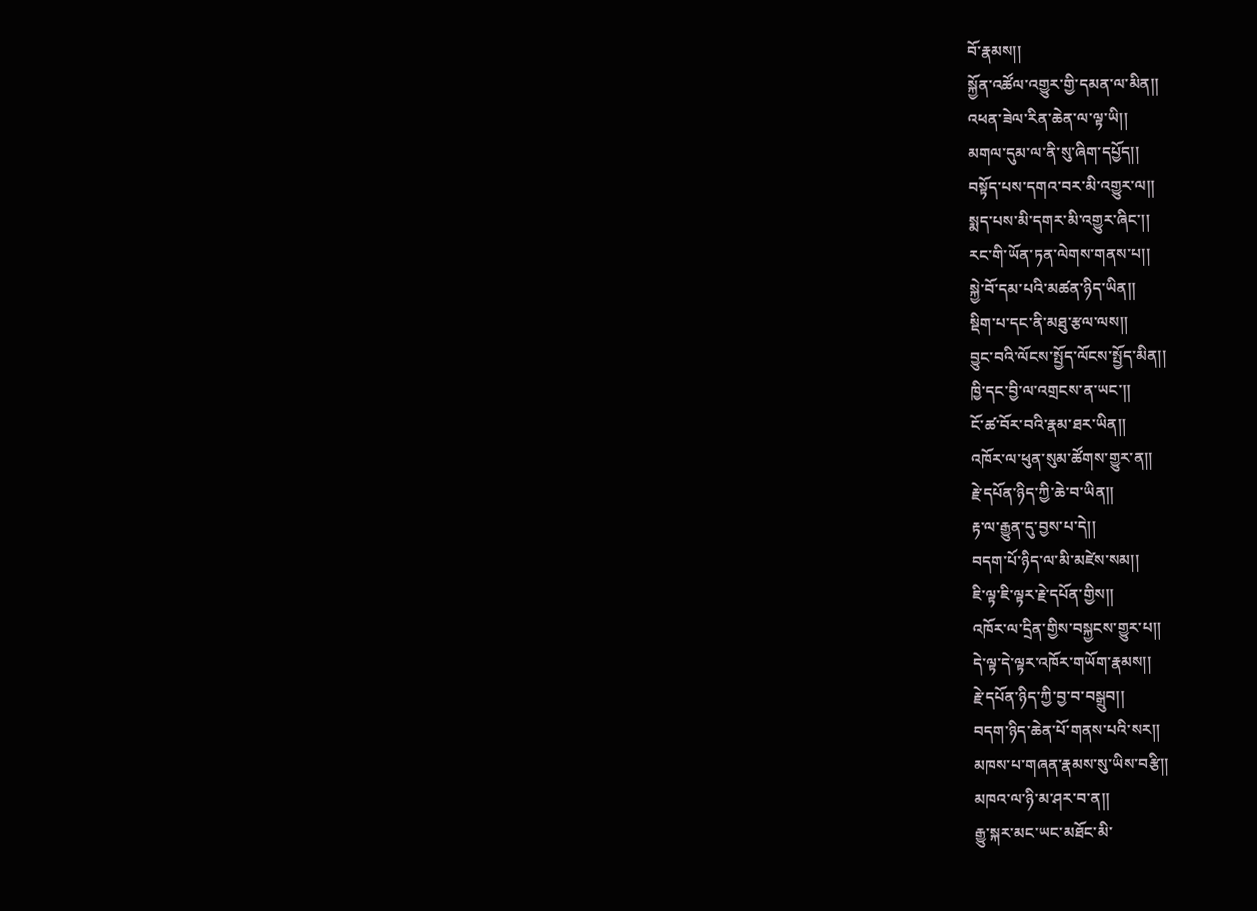བོ་རྣམས།།
སྐྱོན་འཚོལ་འགྱུར་གྱི་དམན་ལ་མིན།།
འཕན་ཟེལ་རིན་ཆེན་ལ་ལྟ་ཡི།།
མགལ་དུམ་ལ་ནི་སུ་ཞིག་དཔྱོད།།
བསྟོད་པས་དགའ་བར་མི་འགྱུར་ལ།།
སྨད་པས་མི་དགར་མི་འགྱུར་ཞིང་།།
རང་གི་ཡོན་ཏན་ལེགས་གནས་པ།།
སྐྱེ་བོ་དམ་པའི་མཚན་ཉིད་ཡིན།།
སྡིག་པ་དང་ནི་མཐུ་རྩལ་ལས།།
བྱུང་བའི་ལོངས་སྤྱོད་ལོངས་སྤྱོད་མིན།།
ཁྱི་དང་བྱི་ལ་འགྲངས་ན་ཡང་།།
ངོ་ཚ་བོར་བའི་རྣམ་ཐར་ཡིན།།
འཁོར་ལ་ཕུན་སུམ་ཚོགས་གྱུར་ན།།
རྗེ་དཔོན་ཉིད་ཀྱི་ཆེ་བ་ཡིན།།
རྟ་ལ་རྒྱུན་དུ་བྱས་པ་དེ།།
བདག་པོ་ཉིད་ལ་མི་མཛེས་སམ།།
ཇི་ལྟ་ཇི་ལྟར་རྗེ་དཔོན་གྱིས།།
འཁོར་ལ་དྲིན་གྱིས་བསྐྱངས་གྱུར་པ།།
དེ་ལྟ་དེ་ལྟར་འཁོར་གཡོག་རྣམས།།
རྗེ་དཔོན་ཉིད་ཀྱི་བྱ་བ་བསྒྲུབ།།
བདག་ཉིད་ཆེན་པོ་གནས་པའི་སར།།
མཁས་པ་གཞན་རྣམས་སུ་ཡིས་བརྩི།།
མཁའ་ལ་ཉི་མ་ཤར་བ་ན།།
རྒྱུ་སྐར་མང་ཡང་མཐོང་མི་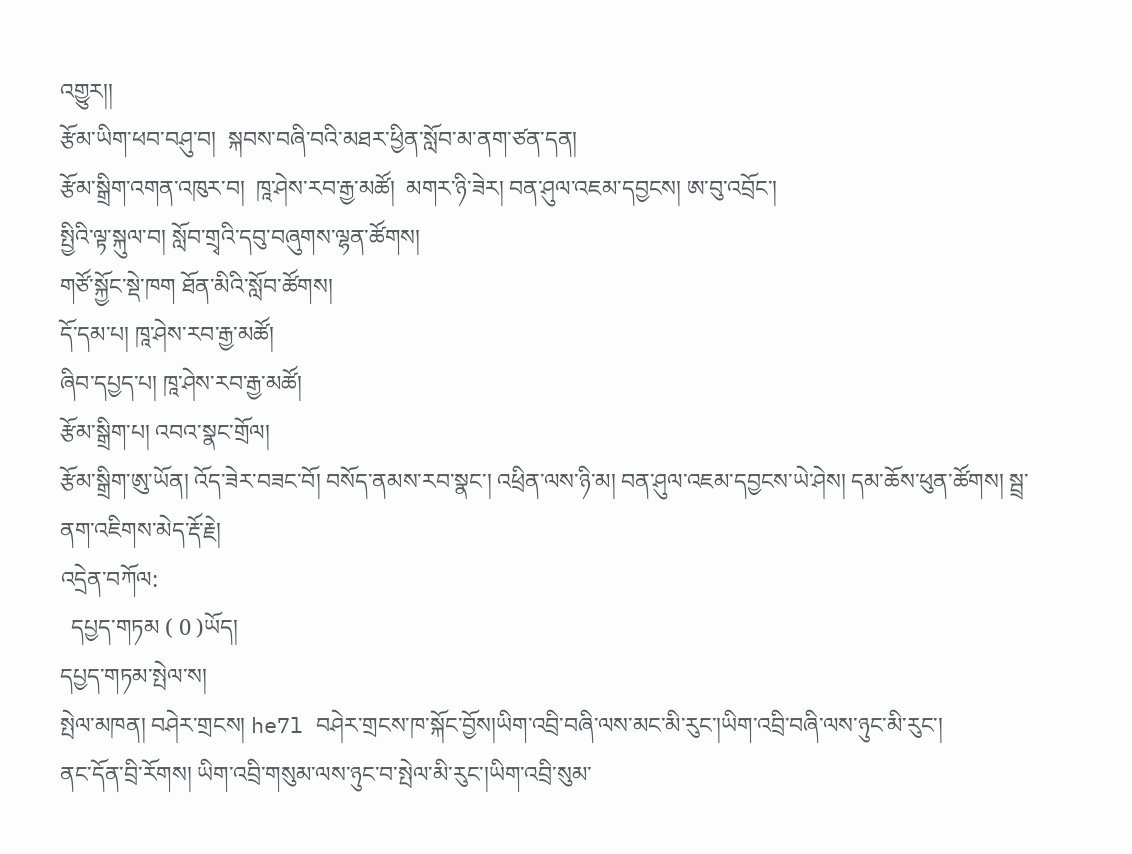འགྱུར།།
རྩོམ་ཡིག་ཕབ་བཤུ་བ།  སྐབས་བཞི་བའི་མཐར་ཕྱིན་སློབ་མ་ནག་ཙན་དན།
རྩོམ་སྒྲིག་འགན་འཁུར་བ།  ཁཱ་ཤེས་རབ་རྒྱ་མཚོ།  མགར་ཉི་ཟེར། བན་ཤུལ་འཇམ་དབྱངས། ཨ་བུ་འབྲོང་།
སྤྱིའི་ལྟ་སྐུལ་བ། སློབ་གྲྭའི་དབུ་བཞུགས་ལྷན་ཚོགས།
གཙོ་སྐྱོང་སྡེ་ཁག ཐོན་མིའི་སློབ་ཚོགས།
དོ་དམ་པ། ཁཱ་ཤེས་རབ་རྒྱ་མཚོ།
ཞིབ་དཔྱད་པ། ཁཱ་ཤེས་རབ་རྒྱ་མཚོ།
རྩོམ་སྒྲིག་པ། འབའ་སྣང་གྲོལ།
རྩོམ་སྒྲིག་ཨུ་ཡོན། འོད་ཟེར་བཟང་བོ། བསོད་ནམས་རབ་སྣང་། འཕྲིན་ལས་ཉི་མ། བན་ཤུལ་འཇམ་དབྱངས་ཡེ་ཤེས། དམ་ཆོས་ཕུན་ཚོགས། སྦྲ་ནག་འཇིགས་མེད་རྡོ་རྗེ།
འདྲེན་བཀོལ:
  དཔྱད་གཏམ ( 0 )ཡོད།
དཔྱད་གཏམ་སྤེལ་ས།
སྤེལ་མཁན། བཤེར་གྲངས། he7l བཤེར་གྲངས་ཁ་སྐོང་བྱོས།ཡིག་འབྲི་བཞི་ལས་མང་མི་རུང་།ཡིག་འབྲི་བཞི་ལས་ཉུང་མི་རུང་།
ནང་དོན་བྲི་རོགས། ཡིག་འབྲི་གསུམ་ལས་ཉུང་བ་སྤེལ་མི་རུང་།ཡིག་འབྲི་སུམ་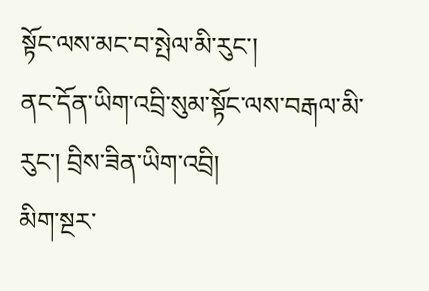སྟོང་ལས་མང་བ་སྤེལ་མི་རུང་།
ནང་དོན་ཡིག་འབྲི་སུམ་སྟོང་ལས་བརྒལ་མི་རུང་། བྲིས་ཟིན་ཡིག་འབྲི།
མིག་སྔར་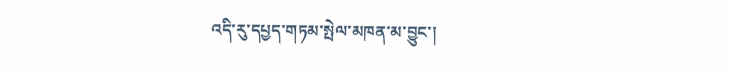འདི་རུ་དཔྱད་གཏམ་སྤེལ་མཁན་མ་བྱུང་།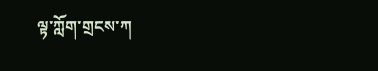ལྟ་ཀློག་གྲངས་ཀ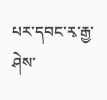པར་དབང་རྭ་རྒྱ་ཤེས་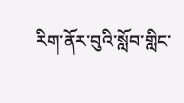རིག་ནོར་བུའི་སློབ་གླིང་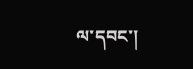ལ་དབང་།